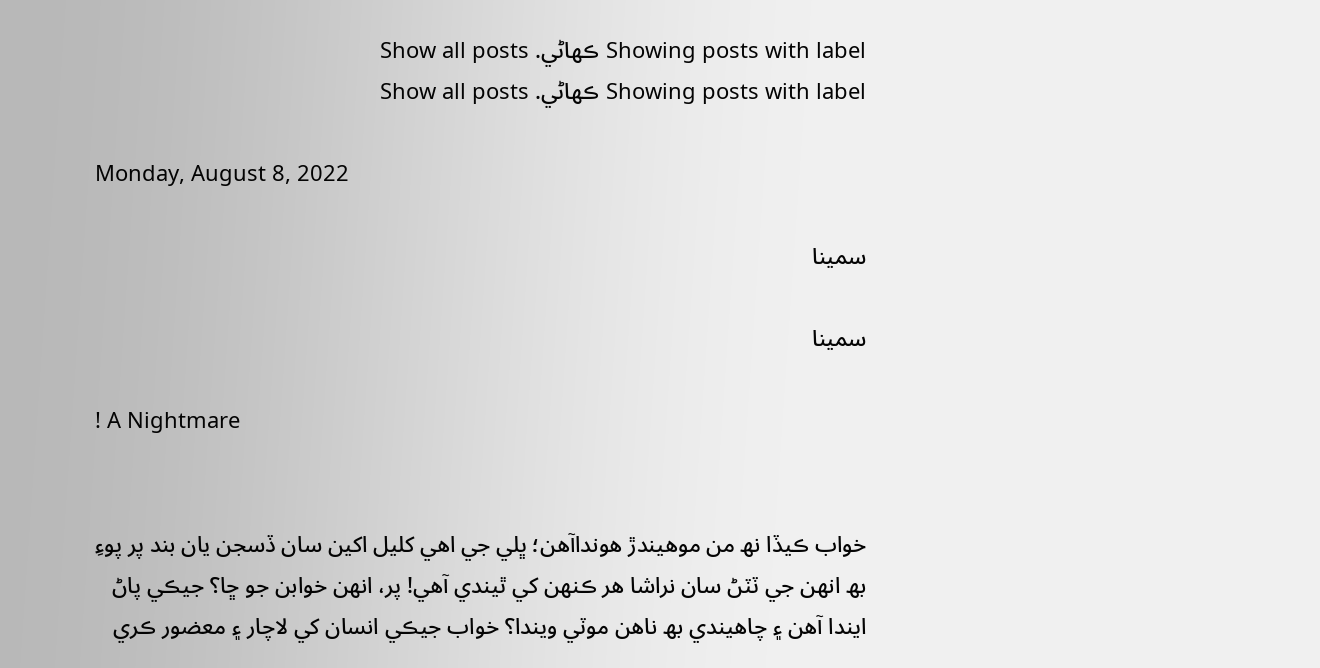Showing posts with label ڪھاڻي. Show all posts
Showing posts with label ڪھاڻي. Show all posts

Monday, August 8, 2022

سمينا

سمينا

! A Nightmare


خواب ڪيڏا نھ من موھيندڙ ھونداآھن؛ ڀلي جي اھي کليل اکين سان ڏسجن يان بند پر پوءِ بھ انھن جي ٽٽڻ سان نراشا ھر ڪنھن کي ٿيندي آھي! پر، انھن خوابن جو ڇا؟ جيڪي پاڻ ايندا آھن ۽ چاھيندي بھ ناھن موٽي ويندا؟ خواب جيڪي انسان کي لاچار ۽ معضور ڪري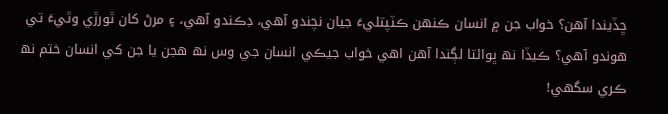ڇڏيندا آھن؟ خواب جن ۾ انسان ڪنھن ڪٽپتليءَ جيان نچندو آھي، ڊڪندو آھي، ۽ مرڻ کان ٿورڙي وٿيءَ تي ھوندو آھي؟ ڪيڏا نھ ڀوائتا لڳندا آھن اھي خواب جيڪي انسان جي وس نھ ھجن يا جن کي انسان ختم نھ ڪري سگھي!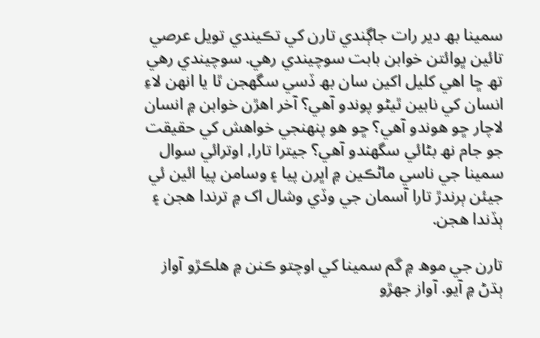سمينا بھ دير رات جاڳندي تارن کي تڪيندي تويل عرصي تائين ڀوائتن خوابن بابت سوچيندي رھي. سوچيندي رھي تھ ڇا اھي کليل اکين سان بھ ڏسي سگھجن ٿا يا انھن لاءِ انسان کي نابين ٿيڻو پوندو آھي؟ آخر اھڙن خوابن ۾ انسان لاچار ڇو ھوندو آھي؟ ڇو ھو پنھنجي خواھش کي حقيقت جو جام نھ بڻائي سگھندو آھي؟ جيترا تارا, اوترائي سوال سمينا جي ناسي ماڻڪين ۾ اڀرن پيا ۽ وسامن پيا ائين ئي جيئن ٻرندڙ تارا آسمان جي وڏي وشال اک ۾ ترندا ھجن ۽ ٻڏندا ھجن.

تارن جي موھ ۾ گم سمينا کي اوچتو ڪنن ۾ ھلڪڙو آواز ٻڌڻ ۾ آيو. آواز جھڙو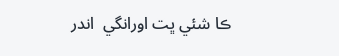ڪا شئي ڀت اورانگي  اندر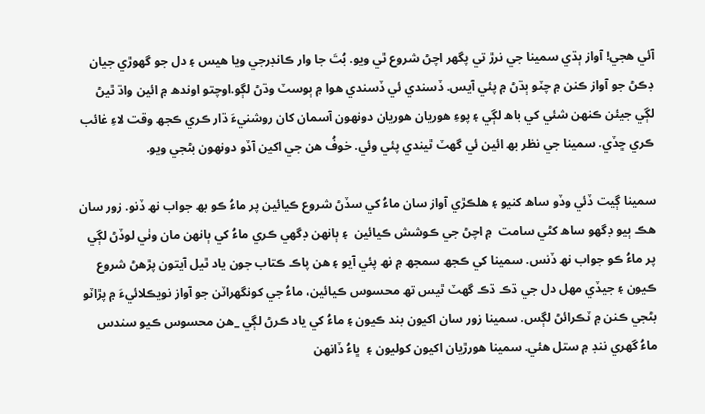آئي ھجي! آواز ٻڌي سمينا جي نرڙ تي پگھر اچڻ شروع ٿي ويو. بُتَ جا وار ڪانڊرجي ويا ھيس ۽ دل جو گھوڙي جيان ڊڪڻ جو آواز ڪنن ۾ چٽو ٻڌڻ ۾ پئي آيس. ڏسندي ئي ڏسندي ھوا ۾ ٻوسٽ وڌڻ لڳو.اوچتو اوندھ ۾ ائين واڌ ٿيڻ لڳي جيئن ڪنھن شئي کي باھ لڳي ۽ پوءِ ھوريان ھوريان دونھون آسمان کان روشنيءَ ڌار ڪري ڪجھ وقت لاءِ غائب ڪري ڇڏي. سمينا جي نظر بھ ائين ئي گھٽ ٿيندي پئي وئي. خوفُ ھن جي اکين آڏو دونھون بڻجي ويو.

سمينا ڳيت ڏئي وڏو ساھ کنيو ۽ ھلڪڙي آواز سان ماءُ کي سڏڻ شروع ڪيائين پر ماءُ ڪو بھ جواب نھ ڏنو. زور سان ھڪ ٻيو ڊگھو ساھ کڻي سامت  ۾ اچڻ جي ڪوشش ڪيائين  ۽ ٻانھن ڊگھي ڪري ماءُ کي ٻانھن مان وٺي لوڏڻ لڳي پر ماءُ ڪو جواب نھ ڏنس. سمينا کي ڪجھ سمجھ ۾ نھ پئي آيو ۽ ھن پاڪ ڪتاب جون ياد ٿيل آيتون پڙھڻ شروع ڪيون ۽ جيڏي مھل دل جي ڌڪ ڌڪ گھٽ ٿيس تھ محسوس ڪيائين، ماءُ جي کونگھراٽن جو آواز نويڪلائيءَ ۾ پڙاٽو بڻجي ڪنن ۾ ٽڪرائڻ لڳس. سمينا زور سان اکيون بند ڪيون ۽ ماءُ کي ياد ڪرڻ لڳي _ھن محسوس ڪيو سندس ماءُ گھري ننڊ ۾ ستل ھئي. سمينا ھورڙيان اکيون کوليون ۽  ڀاءُ ڏانھن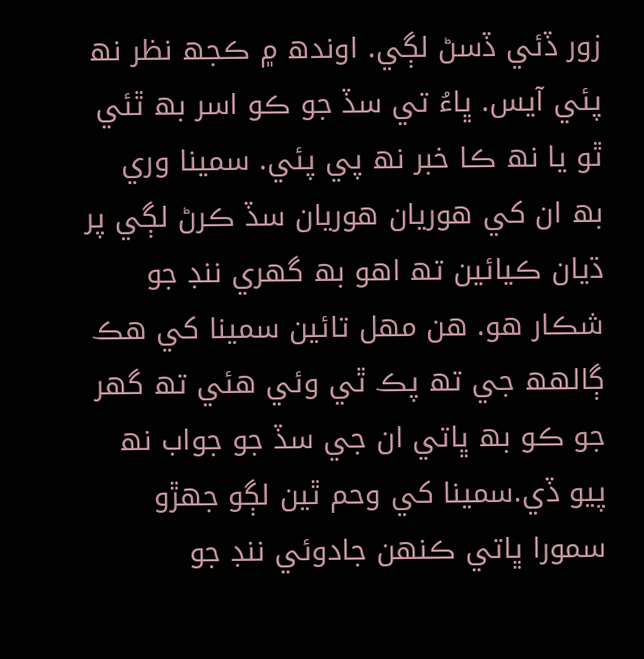زور ڏئي ڏسڻ لڳي. اوندھ ۾ ڪجھ نظر نھ پئي آيس. ڀاءُ تي سڏ جو ڪو اسر بھ ٿئي ٿو يا نھ ڪا خبر نھ پي پئي. سمينا وري  بھ ان کي ھوريان ھوريان سڏ ڪرڻ لڳي پر ڌيان ڪيائين تھ اھو بھ گھري ننڊ جو شڪار ھو. ھن مھل تائين سمينا کي ھڪ ڳالھھ جي تھ پڪ ٿي وئي ھئي تھ گھر جو ڪو بھ ڀاتي ان جي سڏ جو جواب نھ پيو ڏي.سمينا کي وحم ٿين لڳو جھڙو سمورا ڀاتي ڪنھن جادوئي ننڊ جو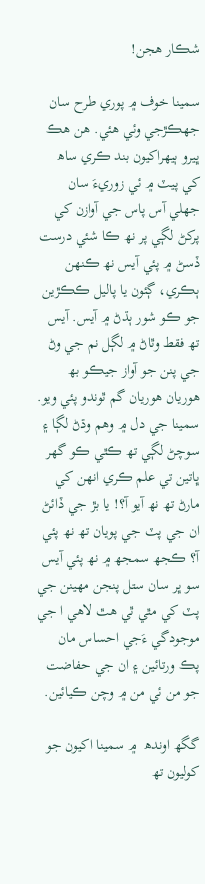شڪار ھجن!

سمينا خوف ۾ پوري طرح سان جھڪڙجي وئي ھئي. ھن ھڪ ڀيرو ٻيھراکيون بند ڪري ساھ کي پيٽ ۾ ئي زوريءَ سان جھلي آس پاس جي آوازن کي پرکڻ لڳي پر نھ ڪا شئي درست ڏسڻ ۾ پئي آيس نھ ڪنھن ٻڪري، ڳئون يا پاليل ڪڪڙين جو ڪو شور ٻڌڻ ۾ آيس. آيس تھ فقط وٿاڻ ۾ لڳل نم جي وڻ جي پنن جو آواز جيڪو بھ ھوريان ھوريان گم ٿوندو پئي ويو. سمينا جي دل ۾ وھم وڌڻ لڳا ۽ سوچڻ لڳي تھ ڪٿي ڪو گھر ڀاتين تي علم ڪري انھن کي مارڻ تھ نھ آيو آ؟! يا بڙ جي ڏائڻ ان جي پٽ جي پويان تھ نھ پئي آ؟ ڪجھ سمجھ ۾ نھ پئي آيس سو ڀر سان ستل پنجن مھينن جي پٽ کي مٿي ٿي ھٿ لاھي ا جي موجودگي ءَجي احساس مان پڪ ورتائين ۽ ان جي حفاضت جو من ئي من ۾ وچن ڪيائين.

گگھ اوندھ  ۾ سمينا اکيون جو کوليون تھ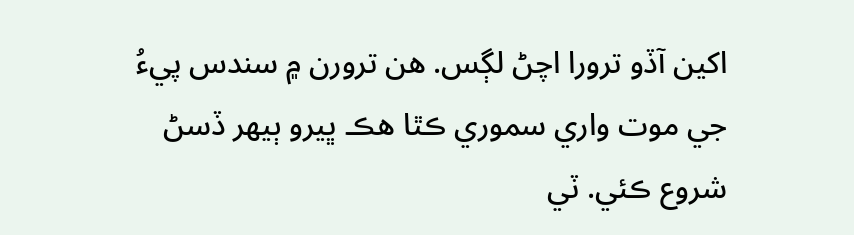اکين آڏو ترورا اچڻ لڳس. ھن ترورن ۾ سندس پيءُ جي موت واري سموري ڪٿا ھڪ ڀيرو ٻيھر ڏسڻ شروع ڪئي. ٽي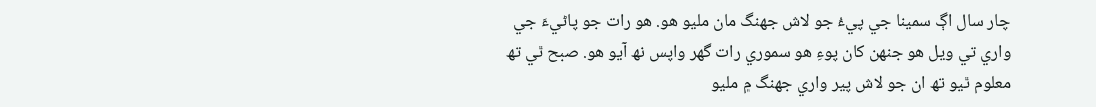چار سال اڳ سمينا جي پيءُ جو لاش جھنگ مان مليو ھو. ھو رات جو پاڻيءَ جي واري تي ويل ھو جنھن کان پوءِ ھو سموري رات گھر واپس نھ آيو ھو. صبح ٿي تھ معلوم ٿيو تھ ان جو لاش پير واري جھنگ ۾ مليو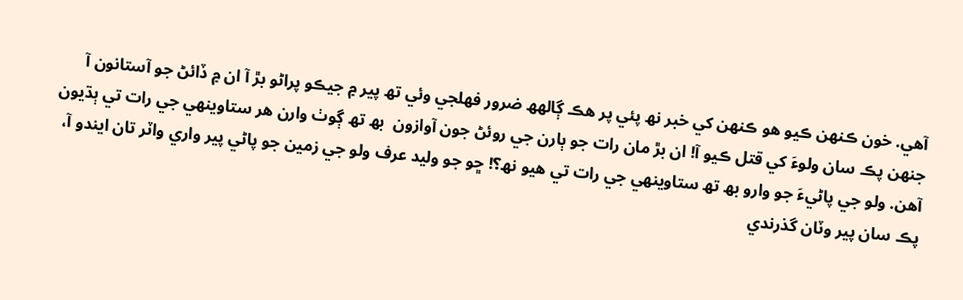آھي. خون ڪنھن ڪيو ھو ڪنھن کي خبر نھ پئي پر ھڪ ڳالھھ ضرور فھلجي وئي تھ پير ۾ جيڪو پراڻو بڙ آ ان ۾ ڏائڻ جو آستانون آ جنھن پڪ سان ولوءَ کي قتل ڪيو آ! ان بڙ مان رات جو ٻارن جي روئڻ جون آوازون  بھ تھ ڳوٺ وارن ھر ستاوينھي جي رات تي ٻڌيون آھن. ولو جي پاڻيءَ جو وارو بھ تھ ستاوينھي جي رات تي ھيو نھ؟! ڇو جو وليد عرف ولو جي زمين جو پاڻي پير واري واٽر تان ايندو آ، پڪ سان پير وٽان گذرندي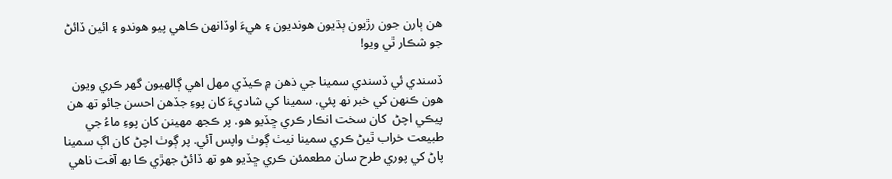ھن ٻارن جون رڙيون ٻڌيون ھونديون ۽ ھيءَ اوڏانھن ڪاھي پيو ھوندو ۽ ائين ڏائڻ جو شڪار ٿي ويو!

ڏسندي ئي ڏسندي سمينا جي ذھن ۾ ڪيڏي مھل اھي ڳالھيون گھر ڪري ويون ھون ڪنھن کي خبر نھ پئي. سمينا کي شاديءَ کان پوءِ جڏھن احسن ڃائو تھ ھن پيڪي اچڻ  کان سخت انڪار ڪري ڇڏيو ھو. پر ڪجھ مھينن کان پوءِ ماءُ جي طبيعت خراب ٿيڻ ڪري سمينا نيٺ ڳوٺ واپس آئي. پر ڳوٺ اچڻ کان اڳ سمينا پاڻ کي پوري طرح سان مطعمئن ڪري ڇڏيو ھو تھ ڏائڻ جھڙي ڪا بھ آفت ناھي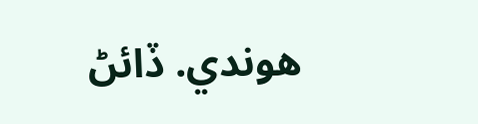ھوندي. ڏائڻ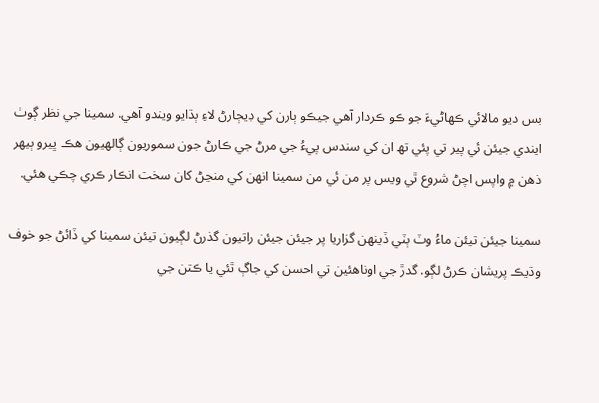بس ديو مالائي ڪھاڻيءَ جو ڪو ڪردار آھي جيڪو ٻارن کي ڊيڄارڻ لاءِ ٻڌايو ويندو آھي. سمينا جي نظر ڳوٺ ايندي جيئن ئي پير تي پئي تھ ان کي سندس پيءُ جي مرڻ جي ڪارڻ جون سموريون ڳالھيون ھڪ ڀيرو ٻيھر ذھن ۾ واپس اچڻ شروع ٿي ويس پر من ئي من سمينا انھن کي منڃڻ کان سخت انڪار ڪري چڪي ھئي.

سمينا جيئن تيئن ماءُ وٽ ٻٽي ڏينھن گزاريا پر جيئن جيئن راتيون گذرڻ لڳيون تيئن سمينا کي ڏائڻ جو خوف وڌيڪ پريشان ڪرڻ لڳو. گدڙ جي اوناھئين تي احسن کي جاڳ ٿئي يا ڪتن جي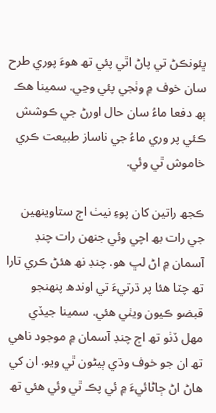ڀئونڪڻ تي پاڻ اٿي پئي تھ ھوءَ پوري طرح سان خوف ۾ وٺجي پئي وڃي. سمينا ھڪ ٻھ دفعا ماءُ سان حال اورڻ جي ڪوشش ڪئي پر وري ماءُ جي ناساز طبيعت ڪري خاموش ٿي وئي.

ڪجھ راتين کان پوءِ نيٺ اڄ ستاوينھين جي رات بھ اچي وئي جنھن رات چنڊ آسمان ۾ اڻ لڀ ھو. چنڊ نھ ھئڻ ڪري تارا تھ چٽا ھئا پر ڌرتيءَ تي اوندھ پنھنجو قبضو ڪيون ويٺي ھئي. سمينا جيڏي مھل ڏٺو تھ اڄ چنڊ آسمان ۾ موجود ناھي تھ ان جو خوف وڌي ٻيڻون ٿي ويو. ان کي ھاڻ اڻ ڄاڻائيءَ ۾ ئي پڪ ٿي وئي ھئي تھ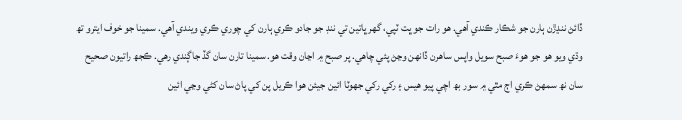ڏائڻ ننڍڙن ٻارن جو شڪار ڪندي آھي. ھو رات جو ڀت ٽپي، گھر ڀاتين تي ننڊ جو جادو ڪري ٻارن کي چوري ڪري ويندي آھي. سمينا جو خوف ايترو تھ وڌي ويو ھو جو ھوءَ صبح سويل واپس ساھرن ڏانھن وڃڻ پئي چاھي. پر صبح ۾ اڃان وقت ھو. سمينا تارن سان گڏ جاڳندي رھي. ڪجھ راتيون صحيح سان نھ سمھڻ ڪري اڄ مٿي ۾ سور بھ اچي پيو ھيس ۽ رکي رکي جھوٽا ائين جيئن ھوا ڪريل پن کي پاڻ سان کڻي وڃي ائين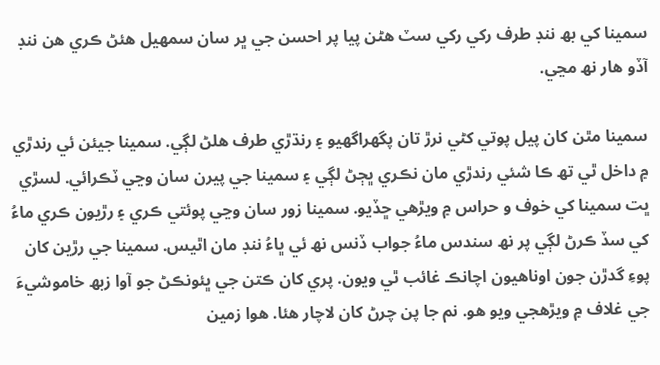سمينا کي بھ ننڊ طرف رکي رکي سٽ ھڻن پيا پر احسن جي ڀر سان سمھيل ھئڻ ڪري ھن ننڊ آڏو ھار نھ مڃي.

سمينا مٿن کان پيل پوتي کڻي نرڙ تان پگھراگھيو ۽ رنڌڙي طرف ھلڻ لڳي. سمينا جيئن ئي رندڙي ۾ داخل ٿي تھ ڪا شئي رندڙي مان نڪري ڀڄڻ لڳي ۽ سمينا جي پيرن سان وڃي ٽڪرائي. لسڙي ڀت سمينا کي خوف و حراس ۾ ويڙھي ڇڏيو. سمينا زور سان وڃي پوئتي ڪري ۽ رڙيون ڪري ماءُ کي سڏ ڪرڻ لڳي پر نھ سندس ماءُ جواب ڏنس نھ ئي ڀاءُ ننڊ مان اٿيس. سمينا جي رڙين کان پوءِ گدڙن جون اوناھيون اچانڪ غائب ٿي ويون. پري کان ڪتن جي ڀئونڪڻ جو آوا زبھ خاموشيءَ جي غلاف ۾ ويڙھجي ويو ھو. نم جا پن چرڻ کان لاچار ھئا. ھوا زمين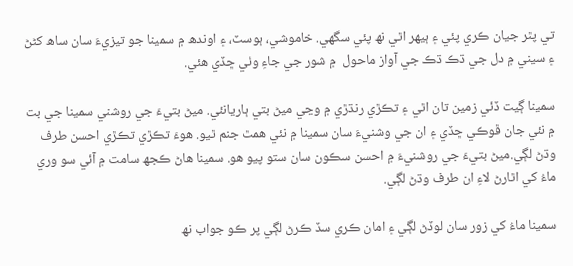تي پٿر جيان ڪري پئي ۽ ٻيھر اٿي نھ پئي سگھي. خاموشي، ٻوسٽ، ۽ اوندھ ۾ سمينا جو تيزيءَ سان ساھ کڻڻ ۽ سيني ۾ دل جي ڌڪ ڌڪ جي آواز ماحول  ۾ شور جي جاءِ وٺي ڇڏي ھئي.

سمينا ڳيت ڏئي زمين تان اٿي ۽ تڪڙي رنڌڙي ۾ وڃي ميڻ بتي ٻاريانئي. ميڻ بتيءَ جي روشني سمينا جي بت ۾ نئي جان ڦوڪي ڇڏي ۽ ان جي وشنيءَ سان سمينا ۾ نئي ھمٿ جنم ٿيو. ھوءَ تڪڙي تڪڙي احسن طرف وڌڻ لڳي.ميڻ بتيءَ جي روشنيءَ ۾ احسن سڪون سان ستو پيو ھو. سمينا ھاڻ ڪجھ سامت ۾ آئي سو وري  ماءُ کي اٿارڻ لاءِ ان طرف وڌڻ لڳي.

سمينا ماءُ کي زور سان لوڏڻ لڳي ۽ امان ڪري سڏ ڪرڻ لڳي پر ڪو جواب نھ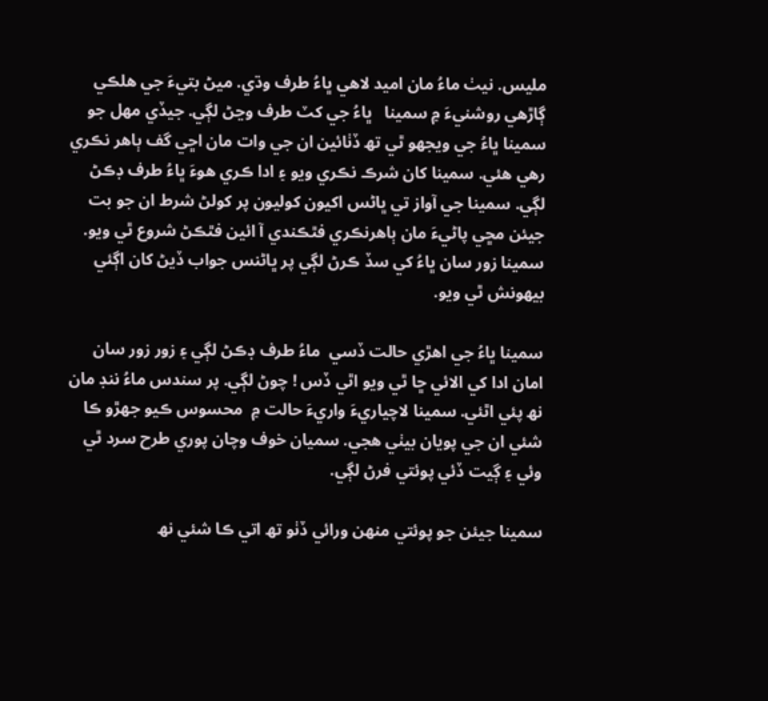مليس. نيٺ ماءُ مان اميد لاھي ڀاءُ طرف وڌي. ميڻ بتيءَ جي ھلڪي ڳاڙھي روشنيءَ ۾ سمينا   ڀاءُ جي کٽ طرف وڃڻ لڳي. جيڏي مھل جو سمينا ڀاءُ جي ويجھو ٿي تھ ڏٺائين ان جي وات مان اڇي گف ٻاھر نڪري رھي ھئي. سمينا کان شرڪ نڪري ويو ۽ ادا ڪري ھوءَ ڀاءُ طرف ڊڪڻ لڳي. سمينا جي آواز تي ڀاڻس اکيون کوليون پر کولڻ شرط ان جو بت جيئن مڇي پاڻيءَ مان ٻاھرنڪري فٿڪندي آ ائين فٿڪڻ شروع ٿي ويو. سمينا زور سان ڀاءُ کي سڏ ڪرڻ لڳي پر ڀاڻنس جواب ڏيڻ کان اڳئي بيھونش ٿي ويو.

سمينا ڀاءُ جي اھڙي حالت ڏسي  ماءُ طرف ڊڪڻ لڳي ۽ زور زور سان امان ادا کي الائي ڇا ٿي ويو اٿي ڏس ! چوڻ لڳي. پر سندس ماءُ ننڊ مان نھ پئي اٿئي. سمينا لاچياريءَ واريءَ حالت ۾  محسوس ڪيو جھڙو ڪا شئي ان جي پويان بيٺي ھجي. سميان خوف وچان پوري طرح سرد ٿي وئي ۽ ڳيت ڏئي پوئتي فرڻ لڳي.

سمينا جيئن جو پوئتي منھن ورائي ڏٺو تھ اتي ڪا شئي نھ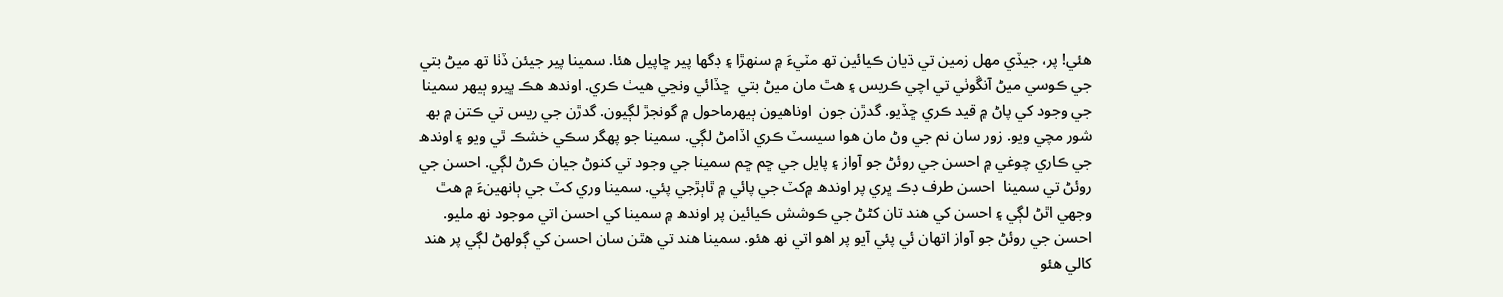ھئي! پر، جيڏي مھل زمين تي ڌيان ڪيائين تھ مٽيءَ ۾ سنھڙا ۽ ڊگھا پير ڇاپيل ھئا. سمينا پير جيئن ڏٺا تھ ميڻ بتي جي ڪوسي ميڻ آنڱوٺي تي اچي ڪريس ۽ ھٿ مان ميڻ بتي  ڇڏائي ونڃي ھيٺ ڪري. اوندھ ھڪ ڀيرو ٻيھر سمينا جي وجود کي پاڻ ۾ قيد ڪري ڇڏيو. گدڙن جون  اوناھيون ٻيھرماحول ۾ گونجڙ لڳيون. گدڙن جي ريس تي ڪتن ۾ بھ  شور مچي ويو. زور سان نم جي وڻ مان ھوا سيسٽ ڪري اڏامڻ لڳي. سمينا جو پھگر سڪي خشڪ ٿي ويو ۽ اوندھ جي ڪاري چوغي ۾ احسن جي روئڻ جو آواز ۽ پايل جي ڇم ڇم سمينا جي وجود تي کنوڻ جيان ڪرڻ لڳي. احسن جي روئڻ تي سمينا  احسن طرف ڊڪ ڀري پر اوندھ ۾کٽ جي پائي ۾ ٿاٻڙجي پئي. سمينا وري کٽ جي ٻانھينءَ ۾ ھٿ وجھي اٿڻ لڳي ۽ احسن کي ھند تان کڻڻ جي ڪوشش ڪيائين پر اوندھ ۾ سمينا کي احسن اتي موجود نھ مليو. احسن جي روئڻ جو آواز اتھان ئي پئي آيو پر اھو اتي نھ ھئو. سمينا ھند تي ھٿن سان احسن کي ڳولھڻ لڳي پر ھند کالي ھئو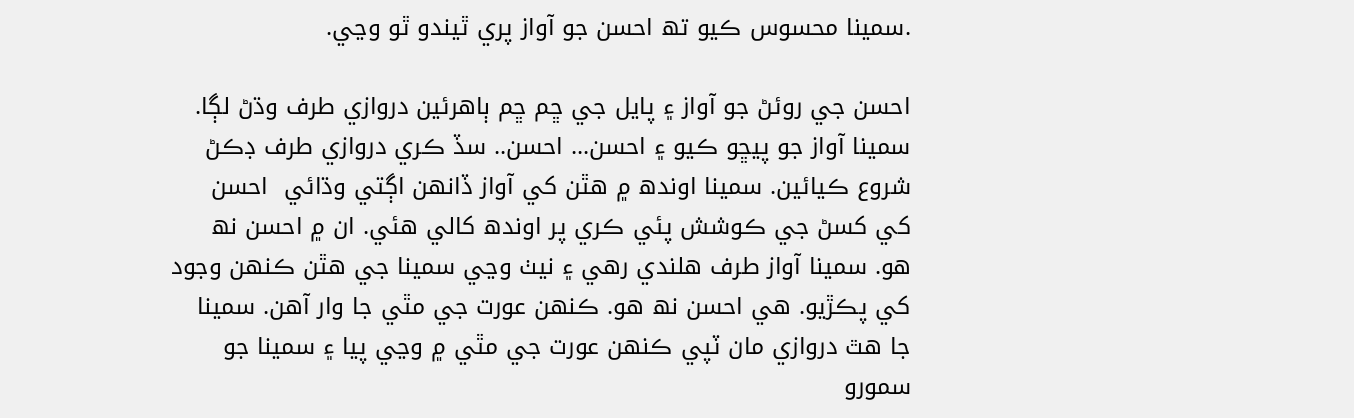.سمينا محسوس ڪيو تھ احسن جو آواز پري ٿيندو ٿو وڃي.

احسن جي روئڻ جو آواز ۽ پايل جي ڇم ڇم ٻاھرئين دروازي طرف وڌڻ لڳا. سمينا آواز جو پيڇو ڪيو ۽ احسن... احسن.. سڏ ڪري دروازي طرف ڊڪڻ شروع ڪيائين. سمينا اوندھ ۾ ھٿن کي آواز ڏانھن اڳتي وڌائي  احسن کي کسڻ جي ڪوشش پئي ڪري پر اوندھ کالي ھئي. ان ۾ احسن نھ ھو. سمينا آواز طرف ھلندي رھي ۽ نيٺ وڃي سمينا جي ھٿن ڪنھن وجود کي پڪڙيو. ھي احسن نھ ھو. ڪنھن عورت جي مٿي جا وار آھن. سمينا جا ھٿ دروازي مان ٽپي ڪنھن عورت جي مٿي ۾ وڃي پيا ۽ سمينا جو سمورو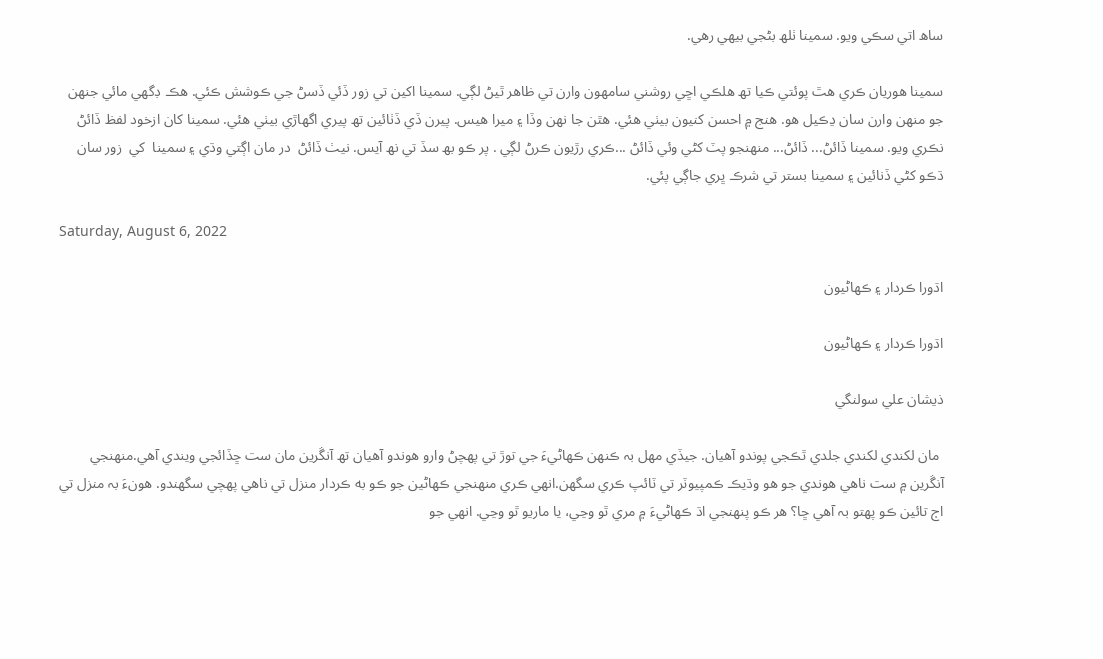ساھ اتي سڪي ويو. سمينا ٺلھ بڻجي بيھي رھي.

سمينا ھوريان ڪري ھٿ پوئتي ڪيا تھ ھلڪي اڇي روشني سامھون وارن تي ظاھر ٿيڻ لڳي. سمينا اکين تي زور ڏئي ڏسڻ جي ڪوشش ڪئي. ھڪ ڊگھي مائي جنھن جو منھن وارن سان ڍڪيل ھو. ھنج ۾ احسن کنيون بيٺي ھئي. ھٿن جا نھن وڏا ۽ ميرا ھيس. پيرن ڏي ڏٺائين تھ پيري اگھاڙي بيٺي ھئي. سمينا کان ازخود لفظ ڏائڻ نڪري ويو. سمينا ڏائڻ... ڏائڻ... منھنجو پٽ کڻي وئي ڏائڻ ...ڪري رڙيون ڪرڻ لڳي . پر ڪو بھ سڏ تي نھ آيس. نيٺ ڏائڻ  در مان اڳتي وڌي ۽ سمينا  کي  زور سان ڌڪو کڻي ڏنائين ۽ سمينا بستر تي شرڪ ڀري جاڳي پئي.

Saturday, August 6, 2022

اڌورا ڪردار ۽ ڪھاڻيون

اڌورا ڪردار ۽ ڪھاڻيون

ذيشان علي سولنگي

 مان لکندي لکندي جلدي ٿڪجي پوندو آھيان. جيڏي مھل بہ ڪنھن ڪھاڻيءَ جي توڙ تي پھچڻ وارو ھوندو آھيان تھ آنڱرين مان ست ڇڏائجي ويندي آھي.منھنجي آنڱرين ۾ ست ناھي ھوندي جو ھو وڌيڪ ڪمپيوٽر تي ٽائپ ڪري سگھن.انھي ڪري منھنجي ڪھاڻين جو ڪو به ڪردار منزل تي ناھي پھچي سگھندو. ھونءَ بہ منزل تي اڄ تائين ڪو پھتو بہ آھي ڇا؟ ھر ڪو پنھنجي اڌ ڪھاڻيءَ ۾ مري ٿو وڃي، يا ماريو ٿو وڃي. انھي جو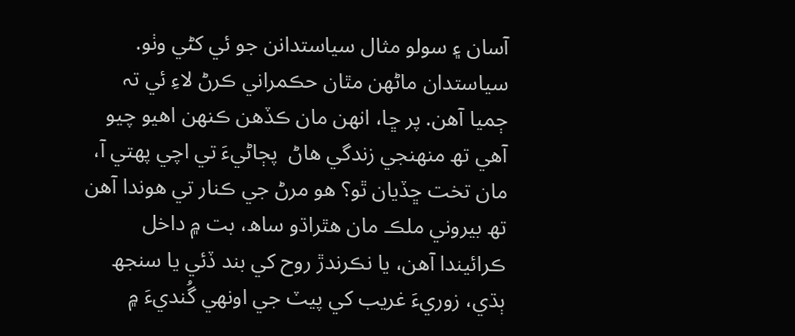آسان ۽ سولو مثال سياستدانن جو ئي کڻي وٺو. سياستدان ماڻھن مٿان حڪمراني ڪرڻ لاءِ ئي تہ ڄميا آھن. پر ڇا، انھن مان ڪڏھن ڪنھن اھيو چيو آھي تھ منھنجي زندگي ھاڻ  پڄاڻيءَ تي اچي پهتي آ، مان تخت ڇڏيان ٿو؟ ھو مرڻ جي ڪنار تي ھوندا آھن تھ بيروني ملڪ مان ھٿراڌو ساھ، بت ۾ داخل ڪرائيندا آھن، يا نڪرندڙ روح کي بند ڏئي يا سنجھ ٻڌي، زوريءَ غريب کي پيٽ جي اونھي گُنديءَ ۾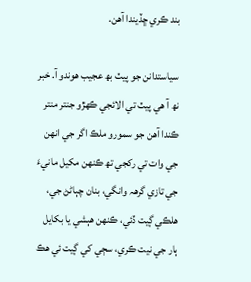بند ڪري ڇڏيندا آھن.

سياستدانن جو پيٽ بھ عجيب ھوندو آ. خبر نھ آ ھي پيٽ تي الائجي ڪھڙو جنتر منتر ڪندا آھن جو سمورو ملڪ اگر جي انھن جي وات تي رکجي تھ ڪنھن مکيل مانيءَ جي تازي گرھہ وانگي، بنان چٻاڻڻ جي، ھلڪي ڳيت ڏئي، ڪنھن ھٻشي يا بکايل ٻار جي نيت ڪري، سڄي کي ڳيت ئي ھڪ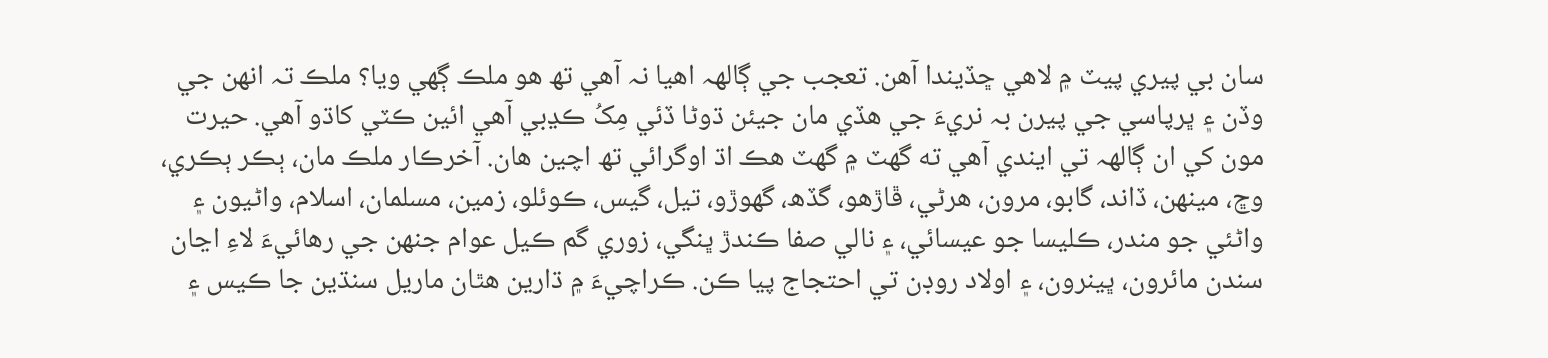سان بي پيري پيٽ ۾ لاھي ڇڏيندا آھن. تعجب جي ڳالھہ اھيا نہ آھي تھ ھو ملڪ ڳھي ويا؟ ملڪ تہ انھن جي وڏن ۽ ڀرپاسي جي پيرن بہ نريءَ جي ھڏي مان جيئن ڌوڻا ڏئي مِکُ ڪڍبي آھي ائين ڪٽي کاڌو آھي. حيرت مون کي ان ڳالھہ تي ايندي آھي ته گھٽ ۾ گھٽ ھڪ اڌ اوگرائي تھ اچين ھان. آخرڪار ملڪ مان، ٻڪر ٻڪري، وڇ، مينھن، ڏاند، گابو، مرون، ھرڻي، ڦاڙھو، گڏھ، گھوڙو، تيل، گيس، ڪوئلو، زمين، مسلمان، اسلام، واڻيون ۽ واڻئي جو مندر، ڪليسا جو عيسائي، ۽ نالي صفا ڪندڙ ڀنگي، زوري گم ڪيل عوام جنھن جي رھائيءَ لاءِ اڃان سندن مائرون، ڀينرون، ۽ اولاد روڊن تي احتجاج پيا ڪن. ڪراچيءَ ۾ ڌارين ھٿان ماريل سنڌين جا ڪيس ۽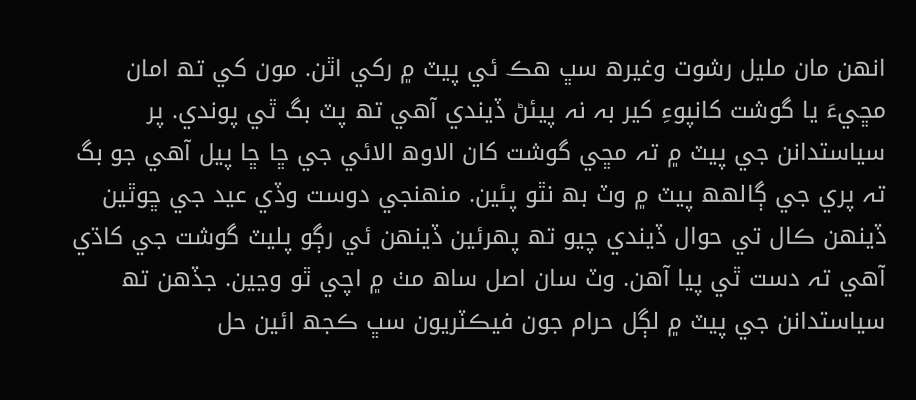انھن مان مليل رشوت وغيرھ سڀ ھڪ ئي پيٽ ۾ رکي اٿن. مون کي تھ امان مڇيءَ يا گوشت کانپوءِ کير بہ نہ پيئڻ ڏيندي آھي تھ پٽ بگ ٿي پوندي. پر سياستدانن جي پيٽ ۾ تہ مڇي گوشت کان الاوھ الائي جي ڇا ڇا پيل آھي جو بگ تہ پري جي ڳالھھ پيٽ ۾ وٽ بھ نٿو پئين. منھنجي دوست وڏي عيد جي ڇوٿين ڏينھن ڪال تي حوال ڏيندي چيو تھ پھرئين ڏينھن ئي رڳو پليٽ گوشت جي کاڌي آھي تہ دست ٿي پيا آھن. وٽ سان اصل ساھ مٺ ۾ اچي ٿو وڃين. جڏھن تھ سياستدانن جي پيٽ ۾ لڳل حرام جون فيڪٽريون سڀ ڪجھ ائين حل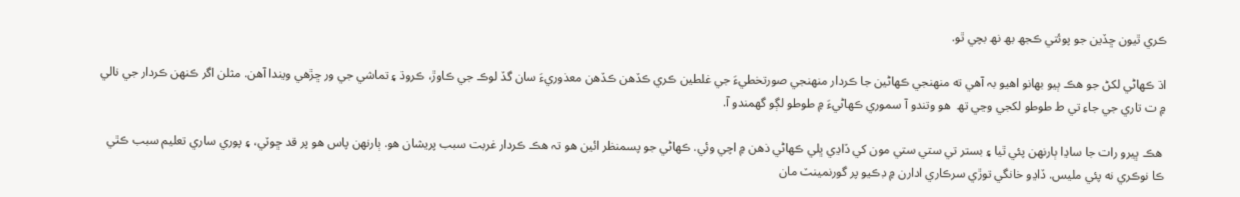ڪري ٿيون ڇڏين جو پوئتي ڪجھ بھ نھ بچي ٿو.

اڌ ڪھاڻي لکڻ جو ھڪ ٻيو بھانو اھيو بہ آھي ته منھنجي ڪھاڻين جا ڪردار منھنجي صورتخطيءَ جي غلطين ڪري ڪڏھن ڪڏھن معذوريءَ سان گڏ لوڪ جي ڪاوڙ، ڪروڌ ۽ تماشي جي ور ڇڙھي ويندا آھن. مثلن اگر ڪنھن ڪردار جي نالي ۾ ت تاري جي جاءِ تي ط طوطو لکجي وڃي تھ  ھو وتندو آ سموري ڪھاڻيءَ ۾ طوطو لڳو گھمندو آ.

 ھڪ ڀيرو رات جا ساڍا ٻارنھن پئي ٿيا ۽ بستر تي ستي ستي مون کي ڏاڍي ڀلي ڪھاڻي ذھن ۾ اچي وئي. ڪھاڻي جو پسمنظر ائين ھو تہ ھڪ ڪردار غربت سبب پريشان ھو. ٻارنھن پاس ھو پر قد ڇوٽي، ۽ پوري ساري تعليم سبب ڪٿي ڪا نوڪري نه پئي مليس. ڏاڍو خانگي توڙي سرڪاري ادارن ۾ ڊڪيو پر گورنمينٽ مان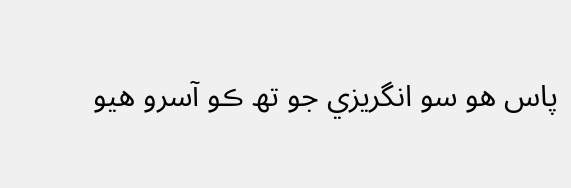پاس ھو سو انگريزي جو تھ ڪو آسرو ھيو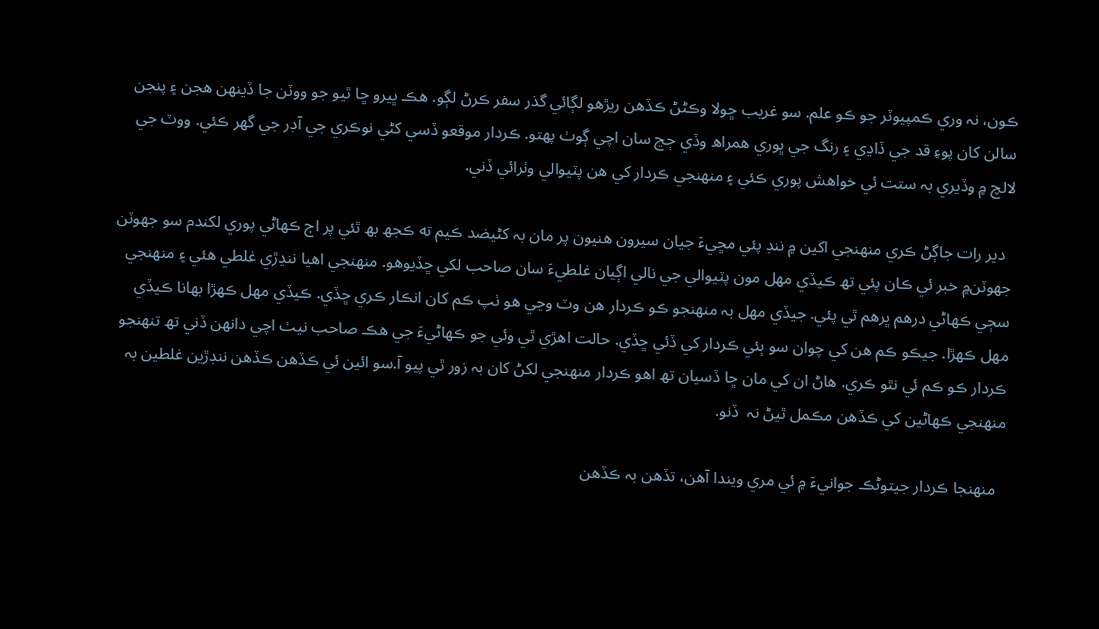ڪون، نہ وري ڪمپيوٽر جو ڪو علم. سو غريب ڇولا وڪڻڻ ڪڏھن ريڙھو لڳائي گذر سفر ڪرڻ لڳو. ھڪ ڀيرو ڇا ٿيو جو ووٽن جا ڏينھن ھجن ۽ پنجن سالن کان پوءِ قد جي ڏاڍي ۽ رنگ جي ڀوري ھمراھ وڏي ڄڃ سان اچي ڳوٺ پھتو. ڪردار موقعو ڏسي کڻي نوڪري جي آڊر جي گھر ڪئي. ووٽ جي لالچ ۾ وڏيري بہ ستت ئي خواھش پوري ڪئي ۽ منھنجي ڪردار کي ھن پٽيوالي وٺرائي ڏني.

  دير رات جاڳڻ ڪري منھنجي اکين ۾ ننڊ پئي مڇيءَ جيان سيرون ھنيون پر مان بہ کڻيضد ڪيم ته ڪجھ بھ ٿئي پر اڄ ڪھاڻي پوري لکندم سو جھوٽن جھوٽن۾ خبر ئي ڪان پئي تھ ڪيڏي مھل مون پٽيوالي جي نالي اڳيان غلطيءَ سان صاحب لکي ڇڏيوھو. منھنجي اھيا ننڍڙي غلطي ھئي ۽ منھنجي سڄي ڪھاڻي درھم ڀرھم ٿي پئي. جيڏي مھل بہ منھنجو ڪو ڪردار ھن وٽ وڃي ھو ٺپ ڪم کان انڪار ڪري ڇڏي. ڪيڏي مھل ڪھڙا بھانا ڪيڏي مھل ڪھڙا. جيڪو ڪم ھن کي چوان سو ٻئي ڪردار کي ڏئي ڇڏي. حالت اھڙي ٿي وئي جو ڪھاڻيءَ جي ھڪ صاحب نيٺ اچي دانھن ڏني تھ تنھنجو ڪردار ڪو ڪم ئي نٿو ڪري. ھاڻ ان کي مان ڇا ڏسيان تھ اھو ڪردار منھنجي لکڻ کان بہ زور ٿي پيو آ.سو ائين ئي ڪڏھن ڪڏھن ننڊڙين غلطين بہ منھنجي ڪھاڻين کي ڪڏھن مڪمل ٿيڻ نہ  ڏنو.

  منھنجا ڪردار جيتوڻڪ جوانيءَ ۾ ئي مري ويندا آھن، تڏھن بہ ڪڏھن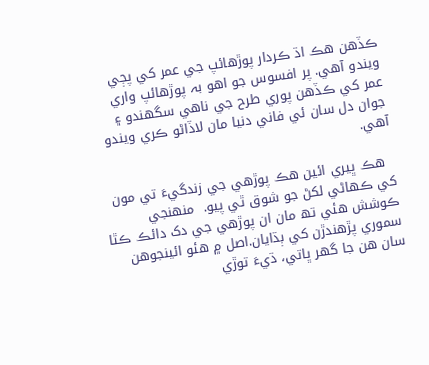ڪڏھن ھڪ اڌ ڪردار پوڙھائپ جي عمر کي پڄي ويندو آھي. پر افسوس جو اھو بہ پوڙھائپ واري عمر کي ڪڏھن پوري طرح جي ناھي سگھندو ۽ جوان دل سان ئي فاني دنيا مان لاڏاڻو ڪري ويندو آھي.

  ھڪ ڀيري ائين ھڪ پوڙھي جي زندگيءَ تي مون  کي ڪھاڻي لکڻ جو شوق ٿي پيو.  منھنجي ڪوشش ھئي تھ مان ان پوڙھي جي دک دائڪ ڪٿا سموري پڙھندڙن کي ٻڌايان.اصل ۾ ھئو ائينجوھن سان ھن جا گھر ڀاتي، ڌيءَ توڙي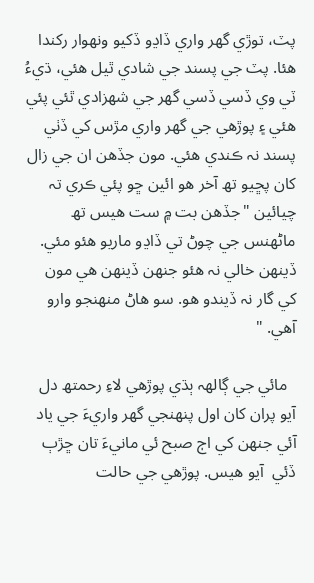پٽ، توڙي گھر واري ڏاڍو ڏکيو ونھوار رکندا ھئا. پٽ جي پسند جي شادي ٿيل ھئي، ڌيءُ ٽي وي ڏسي ڏسي گھر جي شھزادي ٿئي پئي ھئي ۽ پوڙھي جي گھر واري مڙس کي ڏٺي پسند نہ ڪندي ھئي. مون جڏھن ان جي زال کان پڇيو تھ آخر ھو ائين ڇو پئي ڪري تہ چيائين "جڏھن بت ۾ ست ھيس تھ ماڻھنس جي چوڻ تي ڏاڍو ماريو ھئو مئي. ڏينھن خالي نہ ھئو جنھن ڏينھن ھي مون کي گار نہ ڏيندو ھو. سو ھاڻ منھنجو وارو آھي. "

  مائي جي ڳالھہ ٻڌي پوڙھي لاءِ رحمتھ دل آيو پران کان اول پنھنجي گھر واريءَ جي ياد آئي جنھن کي اڄ صبح ئي مانيءَ تان ڇڙٻ ڏئي  آيو ھيس. پوڙھي جي حالت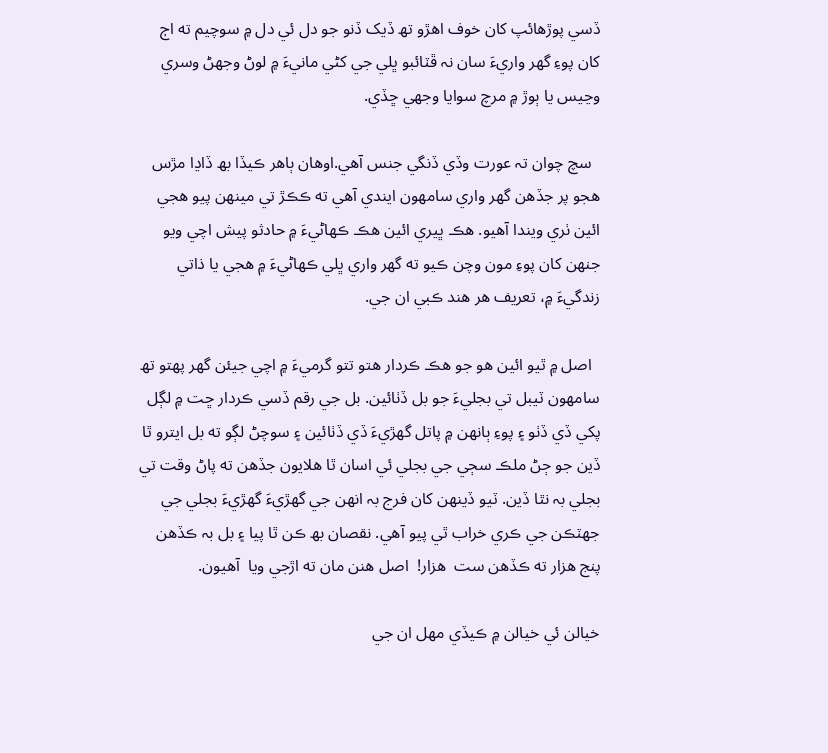ڏسي پوڙھائپ کان خوف اھڙو تھ ڏيک ڏنو جو دل ئي دل ۾ سوچيم ته اڄ کان پوءِ گھر واريءَ سان نہ ڦٽائبو ڀلي جي کڻي مانيءَ ۾ لوڻ وجھڻ وسري وڃيس يا ٻوڙ ۾ مرچ سوايا وجھي ڇڏي.

  سچ چوان تہ عورت وڏي ڏنگي جنس آھي.اوھان ٻاھر ڪيڏا بھ ڏاڍا مڙس ھجو پر جڏھن گھر واري سامھون ايندي آھي ته ڪڪڙ تي مينھن پيو ھجي ائين ٺري ويندا آھيو. ھڪ ڀيري ائين ھڪ ڪھاڻيءَ ۾ حادثو پيش اچي ويو جنھن کان پوءِ مون وچن ڪيو ته گھر واري ڀلي ڪھاڻيءَ ۾ ھجي يا ذاتي زندگيءَ ۾، تعريف ھر ھند ڪبي ان جي.

  اصل ۾ ٿيو ائين ھو جو ھڪ ڪردار ھتو تتو گرميءَ ۾ اچي جيئن گھر پھتو تھ سامھون ٽيبل تي بجليءَ جو بل ڏٺائين. بل جي رقم ڏسي ڪردار ڇت ۾ لڳل پکي ڏي ڏٺو ۽ پوءِ ٻانھن ۾ پاتل گھڙيءَ ڏي ڏٺائين ۽ سوچڻ لڳو ته بل ايترو ٿا ڏين جو ڄڻ ملڪ سڄي جي بجلي ئي اسان ٿا ھلايون جڏھن ته پاڻ وقت تي بجلي بہ نٿا ڏين. ٽيو ڏينھن کان فرج بہ انھن جي گھڙيءَ گھڙيءَ بجلي جي جھٽڪن جي ڪري خراب ٿي پيو آھي. نقصان بھ ڪن ٿا پيا ۽ بل بہ ڪڏھن  پنج ھزار ته ڪڏھن ست  ھزار!  اصل ھنن مان ته اڙجي ويا  آھيون.

خيالن ئي خيالن ۾ ڪيڏي مھل ان جي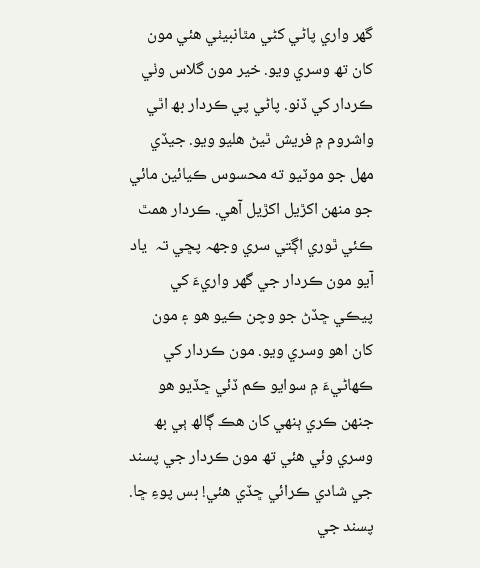گھر واري پاڻي کڻي مٿانبيٺي ھئي مون کان تھ وسري ويو. خير مون گلاس وٺي ڪردار کي ڏنو. پاڻي پي ڪردار بھ اٿي واشروم ۾ فريش ٿيڻ ھليو ويو. جيڏي مھل جو موٽيو ته محسوس ڪيائين مائي جو منھن اکڙيل اکڙيل آھي. ڪردار ھمٿ ڪئي ٿوري اڳتي سري وجھہ پڇي تہ  ياد آيو مون ڪردار جي گھر واريءَ کي پيڪي ڇڏڻ جو وچن ڪيو ھو ۽ مون کان اھو وسري ويو. مون ڪردار کي ڪھاڻيءَ ۾ سوايو ڪم ڏئي ڇڏيو ھو جنھن ڪري ٻنھي کان ھڪ ڳالھ ٻي بھ وسري وئي ھئي تھ مون ڪردار جي پسند جي شادي ڪرائي ڇڏي ھئي! بس پوءِ ڇا. پسند جي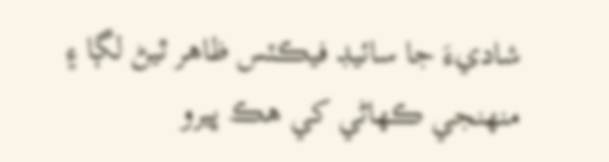شاديءَ جا سائيڊ فيڪٽس ظاھر ٿيڻ لڳا ۽ منھنجي ڪھاڻي کي ھڪ ڀيرو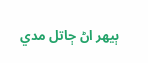ٻيھر اڻ ڄاتل مدي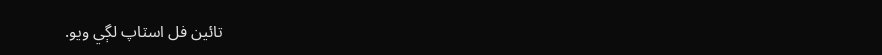تائين فل اسٽاپ لڳي ويو.